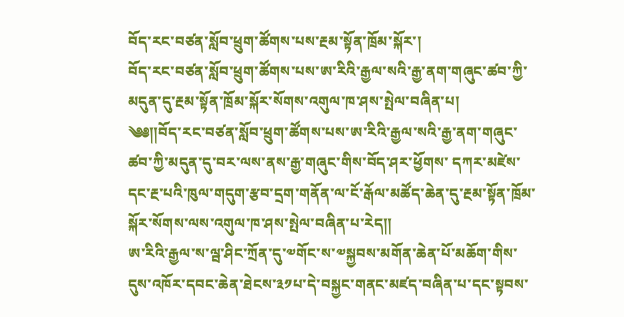བོད་རང་བཙན་སློབ་ཕྲུག་ཚོགས་པས་རྔམ་སྟོན་ཁྲོམ་སྐོར་།
བོད་རང་བཙན་སློབ་ཕྲུག་ཚོགས་པས་ཨ་རིའི་རྒྱལ་སའི་རྒྱ་ནག་གཞུང་ཚབ་ཀྱི་མདུན་དུ་རྔམ་སྟོན་ཁྲོམ་སྐོར་སོགས་འགུལ་ཁ་ཤས་སྤེལ་བཞིན་པ།
༄༅༎བོད་རང་བཙན་སློབ་ཕྲུག་ཚོགས་པས་ཨ་རིའི་རྒྱལ་སའི་རྒྱ་ནག་གཞུང་ཚབ་ཀྱི་མདུན་དུ་བར་ལས་ནས་རྒྱ་གཞུང་གིས་བོད་ཤར་ཕྱོགས་ དཀར་མཛེས་དང་རྔ་པའི་ཁུལ་གདུག་རྩབ་དྲག་གནོན་ལ་ངོ་རྒོལ་མཚོད་ཆེན་དུ་རྔམ་སྟོན་ཁྲོམ་སྐོར་སོགས་ལས་འགུལ་ཁ་ཤས་སྤེལ་བཞིན་པ་རེད༎
ཨ་རིའི་རྒྱལ་ས་ལྦ་ཤིང་ཀྲོན་དུ་༧གོང་ས་༧སྐྱབས་མགོན་ཆེན་པོ་མཆོག་གིས་དུས་འཁོར་དབང་ཆེན་ཐེངས་༣༡པ་དེ་བསྐྱང་གནང་མཛད་བཞིན་པ་དང་སྟབས་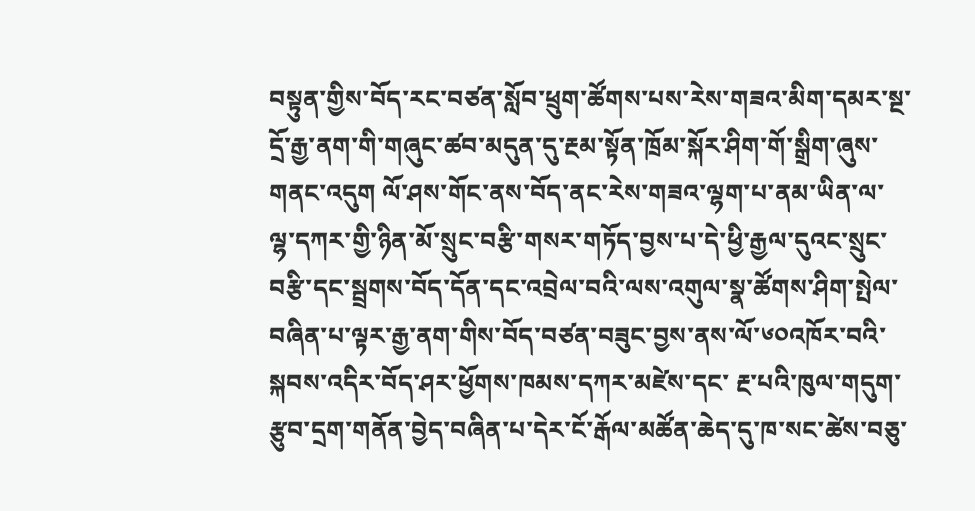བསྟུན་གྱིས་བོད་རང་བཙན་སློབ་ཕྲུག་ཚོགས་པས་རེས་གཟའ་མིག་དམར་སྔ་དྲོ་རྒྱ་ནག་གི་གཞུང་ཚབ་མདུན་དུ་རྔམ་སྟོན་ཁྲོམ་སྐོར་ཤིག་གོ་སྒྲིག་ཞུས་གནང་འདུག ལོ་ཤས་གོང་ནས་བོད་ནང་རེས་གཟའ་ལྷག་པ་ནམ་ཡིན་ལ་ལྷ་དཀར་གྱི་ཉིན་མོ་སྲུང་བརྩི་གསར་གཏོད་བྱས་པ་དེ་ཕྱི་རྒྱལ་དུའང་སྲུང་བརྩི་དང་སྦྲགས་བོད་དོན་དང་འབྲེལ་བའི་ལས་འགུལ་སྣ་ཚོགས་ཤིག་སྤེལ་བཞིན་པ་ལྟར་རྒྱ་ནག་གིས་བོད་བཙན་བཟུང་བྱས་ནས་ལོ་༦༠འཁོར་བའི་སྐབས་འདིར་བོད་ཤར་ཕྱོགས་ཁམས་དཀར་མཛེས་དང་ རྔ་པའི་ཁུལ་གདུག་རྩུབ་དྲག་གནོན་བྱེད་བཞིན་པ་དེར་ངོ་རྒོལ་མཚོན་ཆེད་དུ་ཁ་སང་ཚེས་བཅུ་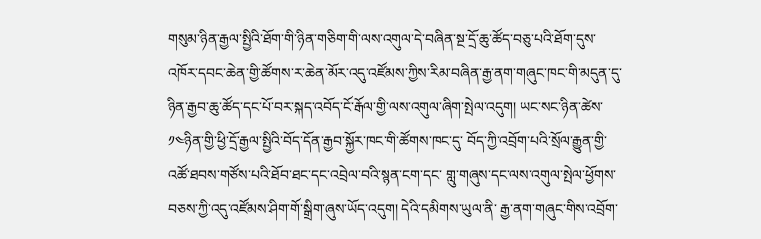གསུམ་ཉིན་རྒྱལ་སྤྱིའི་ཐོག་གི་ཉིན་གཅིག་གི་ལས་འགུལ་དེ་བཞིན་སྔ་དྲོ་ཆུ་ཚོད་བཅུ་པའི་ཐོག་དུས་འཁོར་དབང་ཆེན་གྱི་ཚོགས་ར་ཆེན་མོར་འདུ་འཛོམས་ཀྱིས་རིམ་བཞིན་རྒྱ་ནག་གཞུང་ཁང་གི་མདུན་དུ་ཉིན་རྒྱབ་ཆུ་ཚོད་དང་པོ་བར་སྐད་འབོད་ངོ་རྒོལ་གྱི་ལས་འགུལ་ཞིག་སྤེལ་འདུག། ཡང་སང་ཉིན་ཚེས་༡༤ཉིན་གྱི་ཕྱི་དྲོ་རྒྱལ་སྤྱིའི་བོད་དོན་རྒྱབ་སྐྱོར་ཁང་གི་ཚོགས་ཁང་དུ་ བོད་ཀྱི་འབྲོག་པའི་སྲོལ་རྒྱུན་གྱི་འཚོ་ཐབས་གཙོས་པའི་ཐོབ་ཐང་དང་འབྲེལ་བའི་སྙན་ངག་དང་ གླུ་གཞུས་དང་ལས་འགུལ་སྤེལ་ཕྱོགས་བཅས་ཀྱི་འདུ་འཛོམས་ཤིག་གོ་སྒྲིག་ཞུས་ཡོད་འདུག། དེའི་དམིགས་ཡུལ་ནི་ རྒྱ་ནག་གཞུང་གིས་འབྲོག་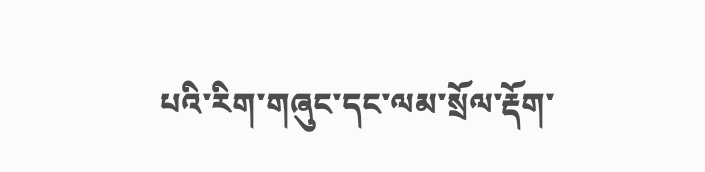པའི་རིག་གཞུང་དང་ལམ་སྲོལ་རྡོག་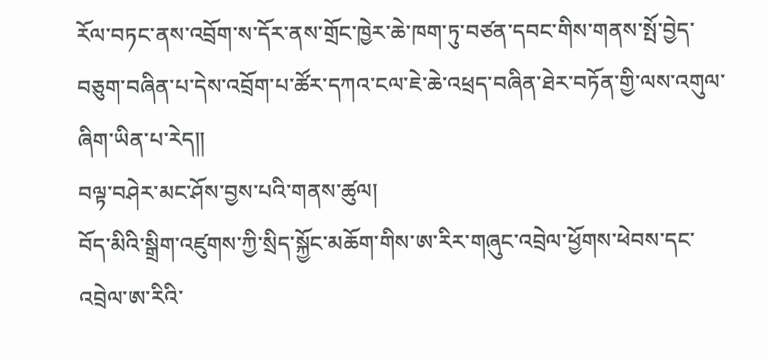རོལ་བཏང་ནས་འབྲོག་ས་དོར་ནས་གྲོང་ཁྱེར་ཆེ་ཁག་ཏུ་བཙན་དབང་གིས་གནས་སྤོ་བྱེད་བཅུག་བཞིན་པ་དེས་འབྲོག་པ་ཚོར་དཀའ་ངལ་ཇེ་ཆེ་འཕྲད་བཞིན་ཐེར་བཏོན་གྱི་ལས་འགུལ་ཞིག་ཡིན་པ་རེད༎
བལྟ་བཤེར་མང་ཤོས་བྱས་པའི་གནས་ཚུལ།
བོད་མིའི་སྒྲིག་འཛུགས་ཀྱི་སྲིད་སྐྱོང་མཆོག་གིས་ཨ་རིར་གཞུང་འབྲེལ་ཕྱོགས་ཕེབས་དང་འབྲེལ་ཨ་རིའི་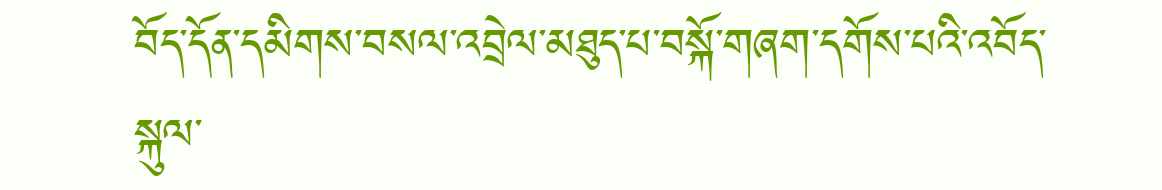བོད་དོན་དམིགས་བསལ་འབྲེལ་མཐུད་པ་བསྐོ་གཞག་དགོས་པའི་འབོད་སྐུལ་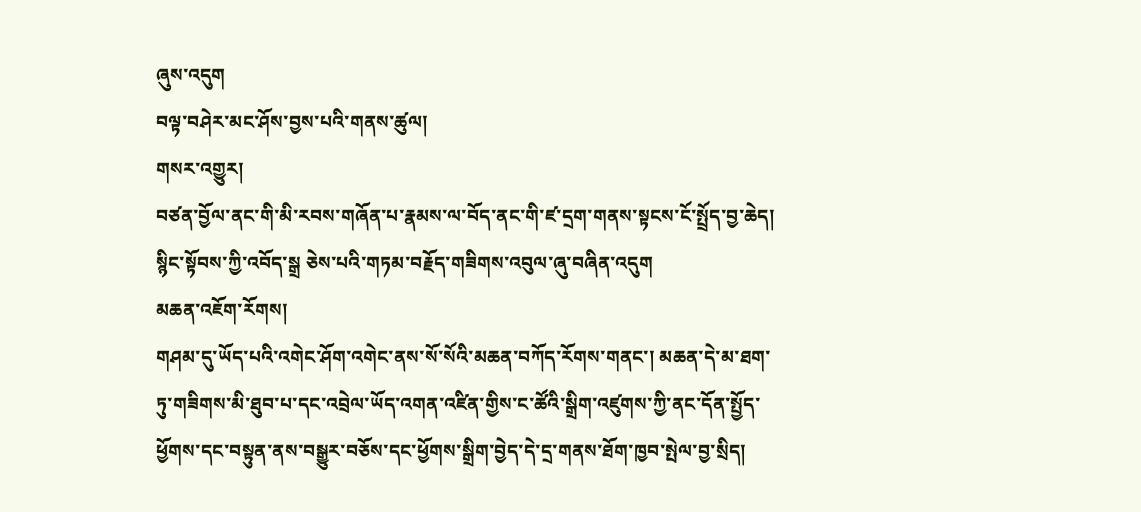ཞུས་འདུག
བལྟ་བཤེར་མང་ཤོས་བྱས་པའི་གནས་ཚུལ།
གསར་འགྱུར།
བཙན་བྱོལ་ནང་གི་མི་རབས་གཞོན་པ་རྣམས་ལ་བོད་ནང་གི་ཛ་དྲག་གནས་སྟངས་ངོ་སྤྲོད་བྱ་ཆེད། སྙིང་སྟོབས་ཀྱི་འབོད་སྒྲ ཅེས་པའི་གཏམ་བརྗོད་གཟིགས་འབུལ་ཞུ་བཞིན་འདུག
མཆན་འཇོག་རོགས།
གཤམ་དུ་ཡོད་པའི་འགེང་ཤོག་འགེང་ནས་སོ་སོའི་མཆན་བཀོད་རོགས་གནང་། མཆན་དེ་མ་ཐག་ཏུ་གཟིགས་མི་ཐུབ་པ་དང་འབྲེལ་ཡོད་འགན་འཛིན་གྱིས་ང་ཚོའི་སྒྲིག་འཛུགས་ཀྱི་ནང་དོན་སྤྱོད་ཕྱོགས་དང་བསྟུན་ནས་བསྒྱུར་བཅོས་དང་ཕྱོགས་སྒྲིག་བྱེད་དེ་དྲ་གནས་ཐོག་ཁྱབ་སྤེལ་བྱ་སྲིད།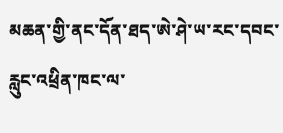མཆན་གྱི་ནང་དོན་ཐད་ཨེ་ཤེ་ཡ་རང་དབང་རླུང་འཕྲིན་ཁང་ལ་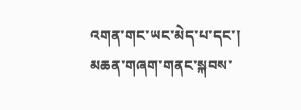འགན་གང་ཡང་མེད་པ་དང་། མཆན་གཞག་གནང་སྐབས་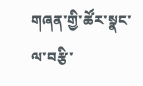གཞན་གྱི་ཚོར་སྣང་ལ་བརྩི་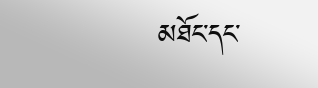མཐོང་དང་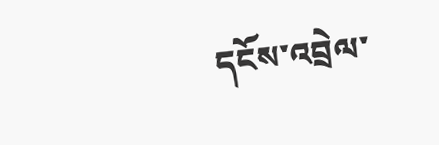དངོས་འབྲེལ་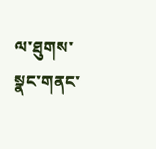ལ་ཐུགས་སྣང་གནང་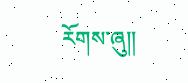རོགས་ཞུ༎